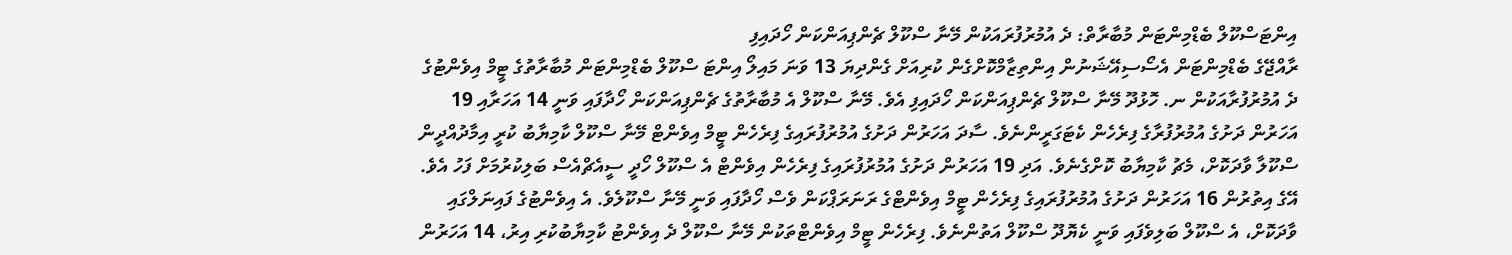އިންޓަސްކޫލް ބެޑްމިންޓަން މުބާރާތް: ދެ އުމުރުފުރައަކުން މޭނާ ސްކޫލް ޗެންޕިއަންކަން ހޯދައިފި
ރާއްޖޭގެ ބެޑްމިންޓަން އެސޯސިއޭޝަނުން އިންތިޒާމްކޮށްގެން ކުރިއަށް ގެންދިޔަ 13 ވަނަ މައިލޯ އިންޓަ ސްކޫލް ބެޑްމިންޓަން މުބާރާތުގެ ޓީމް އިވެންޓުގެ ދެ އުމުރުފުރާއަކުން ނ. ހޮޅުދޫ މޭނާ ސްކޫލް ޗެންޕިއަންކަން ހޯދައިފި އެވެ. މޭނާ ސްކޫލް އެ މުބާރާތުގެ ޗެންޕިއަންކަން ހޯދާފައި ވަނީ 14 އަހަރާއި 19 އަހަރުން ދަށުގެ އުމުރުފުރާގެ ފިރެހެން ކެޓަގަރީންނެވެ. ސާދަ އަހަރުން ދަށުގެ އުމުރުފުރައިގެ ފިރެހެން ޓީމް އިވެންޓް މޭނާ ސްކޫލް ކާމިޔާބު ކުރީ އިމާދުއްދީން ސްކޫލާ ވާދަކޮށް، މެޗު ކާމިޔާބު ކޮށްގެނެވެ. އަދި 19 އަހަރުން ދަށުގެ އުމުރުފުރައިގެ ފިރެހެން އިވެންޓް އެ ސްކޫލް ހޯދީ ސީއެޗްއެސް ބަލިކުރުމަށް ފަހު އެވެ. އޭގެ އިތުރުން 16 އަހަރުން ދަށުގެ އުމުރުފުރައިގެ ފިރެހެން ޓީމް އިވެންޓްގެ ރަނަރަޕްކަން ވެސް ހޯދާފައި ވަނީ މޭނާ ސްކޫލެވެ. އެ އިވެންޓުގެ ފައިނަލްގައި ވާދަކޮށް، އެ ސްކޫލް ބަލިވެފައި ވަނީ ކެޔޮދޫ ސްކޫލް އަތުންނެވެ. ފިރެހެން ޓީމް އިވެންޓްތަކުން މޭނާ ސްކޫލް ދެ އިވެންޓު ކާމިޔާބުކުރި އިރު، 14 އަހަރުން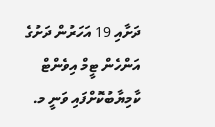ދަށާއި 19 އަހަރުން ދަށުގެ އަންހެން ޓީމް އިވެންޓް ކާމިޔާބުކޮށްފައި ވަނީ މ.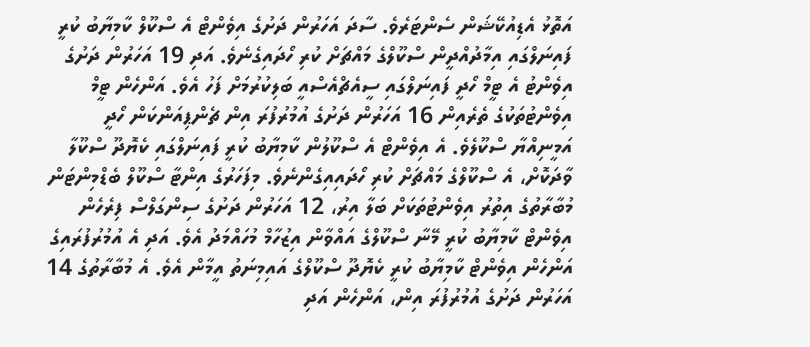އަތޮޅު އެޑިއުކޭޝަން ސެންޓަރެވެ. ސާދަ އަހަރުން ދަށުގެ އިވެންޓް އެ ސްކޫލް ކާމިޔާބު ކުރީ ފައިނަލްގައި އިމާދުއްދީން ސްކޫލްގެ މައްޗަށް ކުރި ހޯދައިގެނެވެ. އަދި 19 އަހަރުން ދަށުގެ އިވެންޓު އެ ޓީމް ހޯދީ ފައިނަލްގައި ސީއެޗްއެސްއީ ބަލިކުރުމަށް ފަހު އެވެ. އަންހެން ޓީމް އިވެންޓުތަކުގެ ތެރެއިން 16 އަހަރުން ދަށުގެ އުމުރުފުރަ އިން ޗެންޕިއަންކަން ހޯދީ އަމީނިއްޔާ ސްކޫލެވެ. އެ އިވެންޓް އެ ސްކޫލުން ކާމިޔާބު ކުރީ ފައިނަލްގައި ކެޔޮދޫ ސްކޫލާ ވާދަކޮށް، އެ ސްކޫލްގެ މައްޗަށް ކުރި ހޯދައިއިގެންނެވެ. މިފަހަރުގެ އިންޓާ ސްކޫލް ބެޑްމިންޓަން މުބާރާތުގެ އިތުރު އިވެންޓުތަކަށް ބަލާ އިރު، 12 އަހަރުން ދަށުގެ ސިންގަލްސް ފިރެހެން އިވެންޓް ކާމިޔާބު ކުރީ މޭނާ ސްކޫލްގެ އައްވާން އިޒުހާމް މުހައްމަދު އެވެ. އަދި އެ އުމުރުފުރައިގެ އަންހެން އިވެންޓް ކާމިޔާބު ކުރީ ކެޔޮދޫ ސްކޫލްގެ އައިމިނަތު އީމާން އެވެ. އެ މުބާރާތުގެ 14 އަހަރުން ދަށުގެ އުމުރުފުރަ އިން، އަންހެން އަދި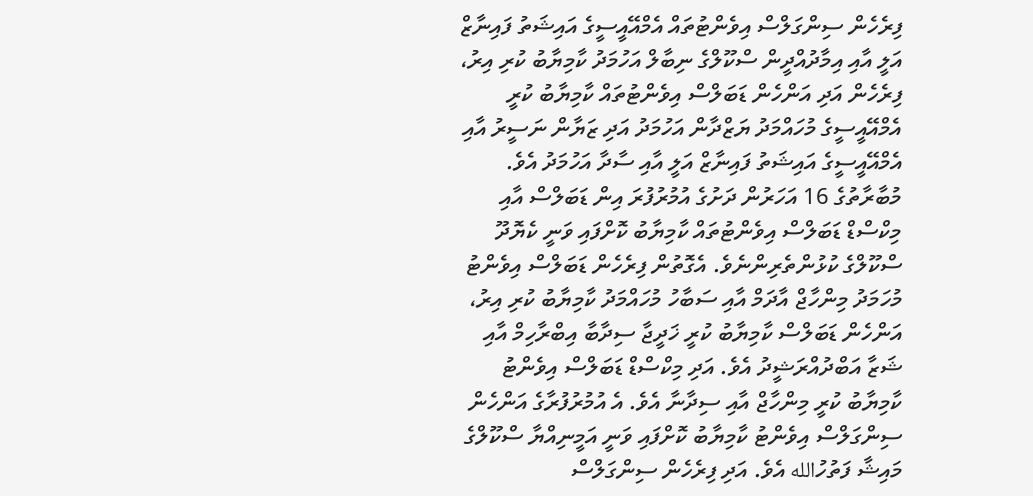ފިރެހެން ސިންގަލްސް އިވެންޓުތައް އެމްއޭއީސީގެ އައިޝަތު ފައިނާޒް އަލީ އާއި އިމާދުއްދީން ސްކޫލްގެ ނިބާލް އަހުމަދު ކާމިޔާބު ކުރި އިރު، ފިރެހެން އަދި އަންހެން ޑަބަލްސް އިވެންޓުތައް ކާމިޔާބު ކުރީ އެމްއޭއީސީގެ މުހައްމަދު ޔަޒްދާން އަހުމަދު އަދި ޒަޔާން ނަސީރު އާއި އެމްއޭއީސީގެ އައިޝަތު ފައިނާޒް އަލީ އާއި ސާދާ އަހުމަދު އެވެ. މުބާރާތުގެ 16 އަހަރުން ދަށުގެ އުމުރުފުރަ އިން ޑަބަލްސް އާއި މިކްސްޑް ޑަބަލްސް އިވެންޓުތައް ކާމިޔާބު ކޮށްފައި ވަނީ ކެޔޮދޫ ސްކޫލްގެ ކުޅުންތެރިންނެވެ. އެގޮތުން ފިރެހެން ޑަބަލްސް އިވެންޓު މުހަމަދު މިންހާޖް އާދަމް އާއި ސަބާހު މުހައްމަދު ކާމިޔާބު ކުރި އިރު، އަންހެން ޑަބަލްސް ކާމިޔާބު ކުރީ ޚަދީޖާ ސިދާބާ އިބްރާހިމް އާއި ޝަޒާ އަބްދުއްރަޝީދު އެވެ. އަދި މިކްސްޑް ޑަބަލްސް އިވެންޓު ކާމިޔާބު ކުރީ މިންހާޖް އާއި ސިދާނާ އެވެ. އެ އުމުރުފުރާގެ އަންހެން ސިންގަލްސް އިވެންޓު ކާމިޔާބު ކޮށްފައި ވަނީ އަމީނިއްޔާ ސްކޫލްގެ މައިޝާ ފަތުހުالله އެވެ. އަދި ފިރެހެން ސިންގަލްސް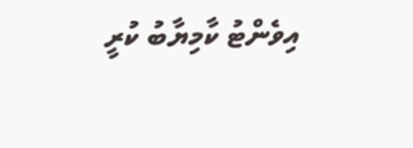އިވެންޓު ކާމިޔާބު ކުރީ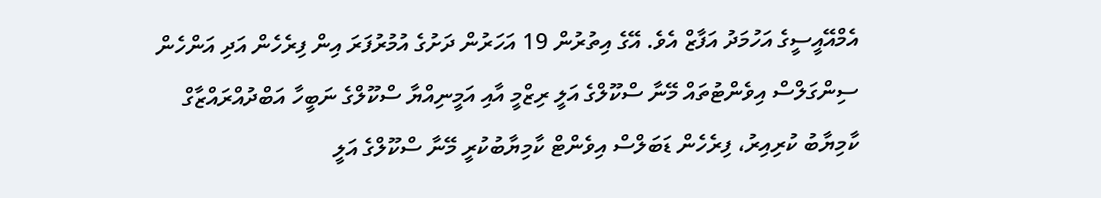އެމްއޭއީސީގެ އަހުމަދު އަފާޒް އެވެ. އޭގެ އިތުރުން 19 އަހަރުން ދަށުގެ އުމުރުފަރަ އިން ފިރެހެން އަދި އަންހެން ސިންގަލްސް އިވެންޓުތައް މޭނާ ސްކޫލްގެ އަލީ ރިޒްމީ އާއި އަމީނިއްޔާ ސްކޫލްގެ ނަބީހާ އަބްދުއްރައްޒާގް ކާމިޔާބު ކުރިއިރު، ފިރެހެން ޑަބަލްސް އިވެންޓް ކާމިޔާބުކުރީ މޭނާ ސްކޫލްގެ އަލީ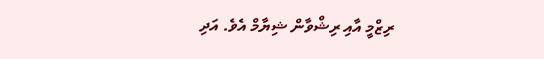ރިޒްމީ އާއި ރިޝްވާން ޝިޔާމް އެވެ. އަދި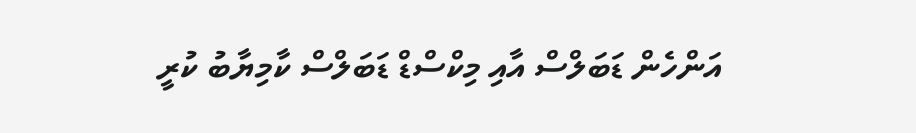އަންހެން ޑަބަލްސް އާއި މިކްސްޑް ޑަބަލްސް ކާމިޔާބު ކުރީ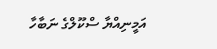އަމީނިއްޔާ ސްކޫލްގެ ނަބާހާ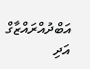އަބްދުއްރައްޒާގް އަދި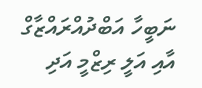ނަބީހާ އަބްދުއްރައްޒާގް އާއި އަލީ ރިޒްމީ އަދި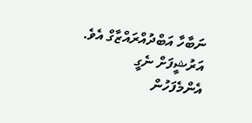ނަބާހާ އަބްދުއްރައްޒާގް އެވެ.
އަރުޝީފަށް ނެގީ
އެންމެފަހުން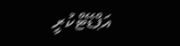އަޕްޑޭޓްކުރީ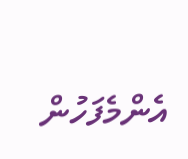އެންމެފަހުން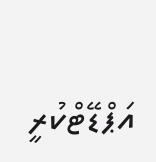އަޕްޑޭޓްކުރީ